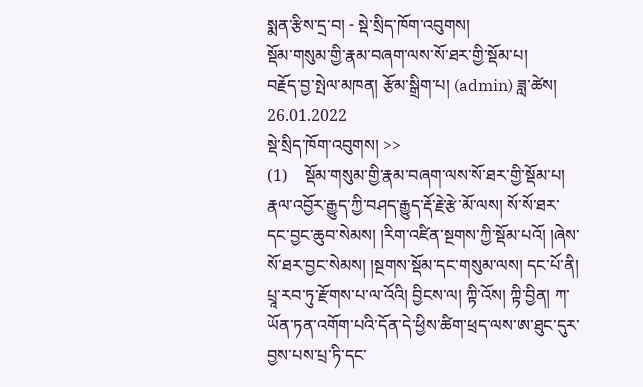སྨན་རྩིས་དྲ་བ། - སྡེ་སྲིད་ཁོག་འབུགས།
སྡོམ་གསུམ་གྱི་རྣམ་བཞག་ལས་སོ་ཐར་གྱི་སྡོམ་པ།
བརྗོད་བྱ་སྤེལ་མཁན། རྩོམ་སྒྲིག་པ། (admin) ཟླ་ཚེས། 26.01.2022
སྡེ་སྲིད་ཁོག་འབུགས། >>
(1)    སྡོམ་གསུམ་གྱི་རྣམ་བཞག་ལས་སོ་ཐར་གྱི་སྡོམ་པ།
རྣལ་འབྱོར་རྒྱུད་ཀྱི་བཤད་རྒྱུད་རྡོ་རྗེ་རྩེ་མོ་ལས། སོ་སོ་ཐར་དང་བྱང་ཆུབ་སེམས། །རིག་འཛིན་སྔགས་ཀྱི་སྡོམ་པའོ། །ཞེས་སོ་ཐར་བྱང་སེམས། །སྔགས་སྡོམ་དང་གསུམ་ལས། དང་པོ་ནི། པྲཱ་རབ་ཏུ་རྫོགས་པ་ལ་འོའི། བྱིངས་ལ། ཀྟི་འོས། ཀྟི་བྱིན། ཀ་ཡོན་ཏན་འགོག་པའི་དོན་དེ་ཕྱིས་ཚིག་ཕྲད་ལས་ཨ་ཐུང་དུར་བྱས་པས་པྲ་ཏི་དང་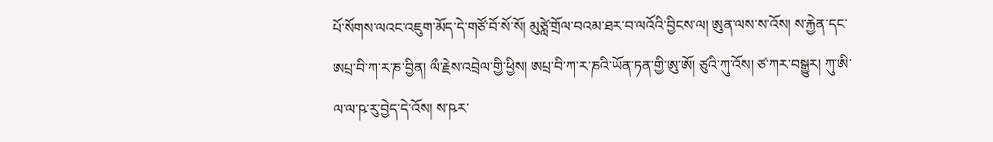པོ་སོགས་ལའང་འཇུག་མོད་དེ་གཙོ་བོ་སོ་སོ། མུཙླེ་གྲོལ་བའམ་ཐར་བ་ལའོའི་བྱིངས་ལ། ཨུན་ལས་ས་འོས། ས་རྐྱེན་དང་ཨཔྲ་བི་ཀ་ར་ཎ་བྱིན། ལྀ་རྗེས་འབྲེལ་གྱི་ཕྱིས། ཨཔྲ་བི་ཀ་ར་ཎའི་ཡོན་ཏན་གྱི་ཨུ་ཨོ། ཙུའི་ཀུ་འོས། ཙ་ཀར་བསྒྱུར། ཀུ་ཨི་ལ་ལ་ཥ་རུ་བྱེད་དེ་འོས། ས་ཥར་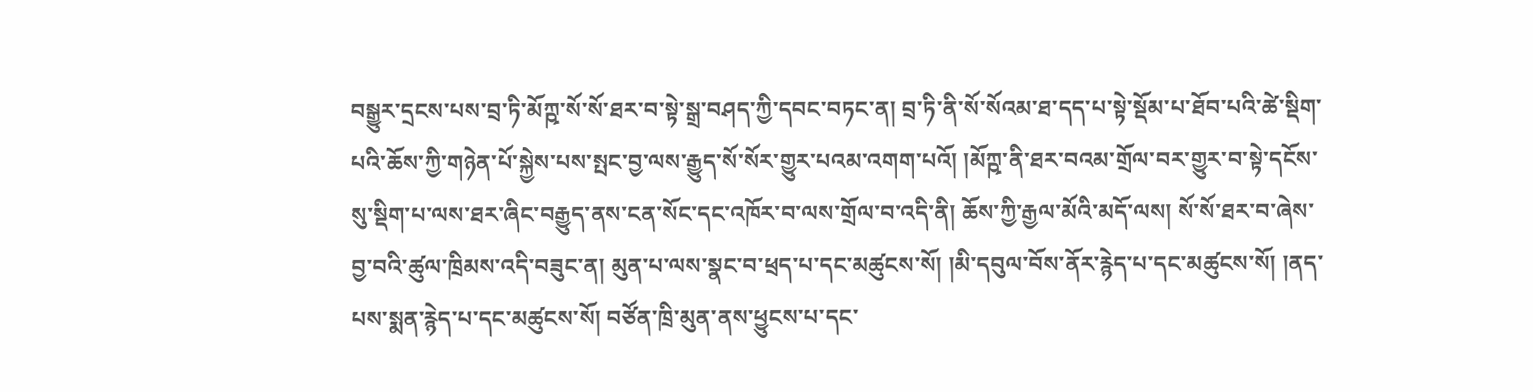བསྒྱུར་དྲངས་པས་བྲ་ཏི་མོཀྵ་སོ་སོ་ཐར་བ་སྟེ་སྒྲ་བཤད་ཀྱི་དབང་བཏང་ན། བྲ་ཏི་ནི་སོ་སོའམ་ཐ་དད་པ་སྟེ་སྡོམ་པ་ཐོབ་པའི་ཚེ་སྡིག་པའི་ཆོས་ཀྱི་གཉེན་པོ་སྐྱེས་པས་སྤང་བྱ་ལས་རྒྱུད་སོ་སོར་གྱུར་པའམ་འགག་པའོ། །མོཀྵ་ནི་ཐར་བའམ་གྲོལ་བར་གྱུར་བ་སྟེ་དངོས་སུ་སྡིག་པ་ལས་ཐར་ཞིང་བརྒྱུད་ནས་ངན་སོང་དང་འཁོར་བ་ལས་གྲོལ་བ་འདི་ནི། ཆོས་ཀྱི་རྒྱལ་མོའི་མདོ་ལས། སོ་སོ་ཐར་བ་ཞེས་བྱ་བའི་ཚུལ་ཁྲིམས་འདི་བཟུང་ན། མུན་པ་ལས་སྣང་བ་ཕྲད་པ་དང་མཚུངས་སོ། །མི་དབུལ་བོས་ནོར་རྙེད་པ་དང་མཚུངས་སོ། །ནད་པས་སྨན་རྙེད་པ་དང་མཚུངས་སོ། བཙོན་ཁྲི་མུན་ནས་ཕྱུངས་པ་དང་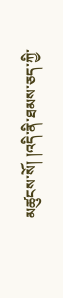མཚུངས་སོ། །འདི་ནི་ཐམས་ཅད་ཀྱི་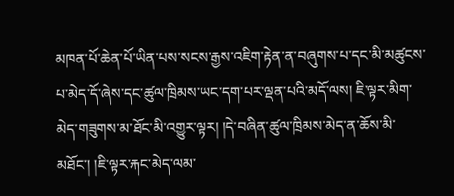མཁན་པོ་ཆེན་པོ་ཡིན་པས་སངས་རྒྱས་འཇིག་རྟེན་ན་བཞུགས་པ་དང་མི་མཚུངས་པ་མེད་དོ་ཞེས་དང་ཚུལ་ཁྲིམས་ཡང་དག་པར་ལྡན་པའི་མདོ་ལས། ཇི་ལྟར་མིག་མེད་གཟུགས་མ་ཐོང་མི་འགྱུར་ལྟར། །དེ་བཞིན་ཚུལ་ཁྲིམས་མེད་ན་ཆོས་མི་མཐོང་། །ཇི་ལྟར་རྐང་མེད་ལམ་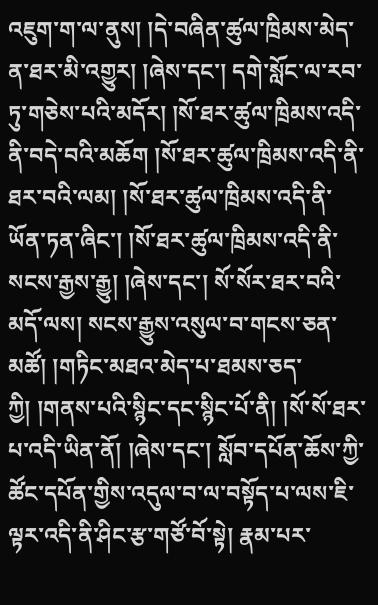འཇུག་ག་ལ་ནུས། །དེ་བཞིན་ཚུལ་ཁྲིམས་མེད་ན་ཐར་མི་འགྱུར། །ཞེས་དང་། དགེ་སློང་ལ་རབ་ཏུ་གཅེས་པའི་མདོར། །སོ་ཐར་ཚུལ་ཁྲིམས་འདི་ནི་བདེ་བའི་མཆོག །སོ་ཐར་ཚུལ་ཁྲིམས་འདི་ནི་ཐར་བའི་ལམ། །སོ་ཐར་ཚུལ་ཁྲིམས་འདི་ནི་ཡོན་ཏན་ཞིང་། །སོ་ཐར་ཚུལ་ཁྲིམས་འདི་ནི་སངས་རྒྱས་རྒྱུ། །ཞེས་དང་། སོ་སོར་ཐར་བའི་མདོ་ལས། སངས་རྒྱུས་འསུལ་བ་གངས་ཅན་མཚོ། །གཏིང་མཐའ་མེད་པ་ཐམས་ཅད་ཀྱི། །གནས་པའི་སྙིང་དང་སྙིང་པོ་ནི། །སོ་སོ་ཐར་པ་འདི་ཡིན་ནོ། །ཞེས་དང་། སློབ་དཔོན་ཆོས་ཀྱི་ཚོང་དཔོན་གྱིས་འདུལ་བ་ལ་བསྟོད་པ་ལས་ཇི་ལྟར་འདི་ནི་ཤིང་རྩ་གཙོ་བོ་སྟེ། རྣམ་པར་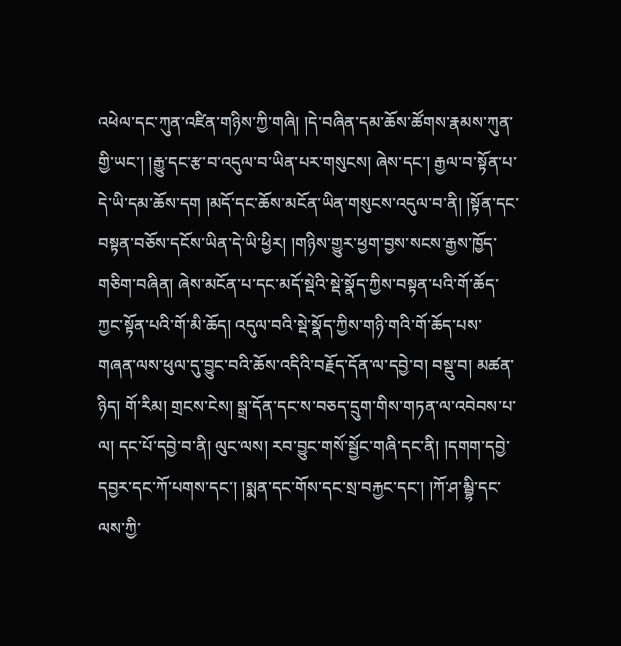འཕེལ་དང་ཀུན་འཛིན་གཉིས་ཀྱི་གཞི། །དེ་བཞིན་དམ་ཆོས་ཚོགས་རྣམས་ཀུན་གྱི་ཡང་། །རྒྱུ་དང་རྩ་བ་འདུལ་བ་ཡིན་པར་གསུངས། ཞེས་དང་། རྒྱལ་བ་སྟོན་པ་དེ་ཡི་དམ་ཆོས་དག །མདོ་དང་ཆོས་མངོན་ཡིན་གསུངས་འདུལ་བ་ནི། །སྟོན་དང་བསྟན་བཅོས་དངོས་ཡིན་དེ་ཡི་ཕྱིར། །གཉིས་གྱུར་ཕྱག་བྱས་སངས་རྒྱས་ཁྱོད་གཅིག་བཞིན། ཞེས་མངོན་པ་དང་མདོ་སྡེའི་སྡེ་སྣོད་ཀྱིས་བསྟན་པའི་གོ་ཆོད་ཀྱང་སྟོན་པའི་གོ་མི་ཆོད། འདུལ་བའི་སྡེ་སྣོད་ཀྱིས་གཉི་གའི་གོ་ཆོད་པས་གཞན་ལས་ཕུལ་དུ་བྱུང་བའི་ཆོས་འདིའི་བརྗོད་དོན་ལ་དབྱེ་བ། བསྡུ་བ། མཚན་ཉིད། གོ་རིམ། གྲངས་ངེས། སྒྲ་དོན་དང་ས་བཅད་དྲུག་གིས་གཏན་ལ་འབེབས་པ་ལ། དང་པོ་དབྱེ་བ་ནི། ལུང་ལས། རབ་བྱུང་གསོ་སྦྱོང་གཞི་དང་ནི། །དགག་དབྱེ་དབྱར་དང་ཀོ་པགས་དང་། །སྨན་དང་གོས་དང་སྲ་བརྐྱང་དང་། །ཀོ་ཤ་མྦྷི་དང་ལས་ཀྱི་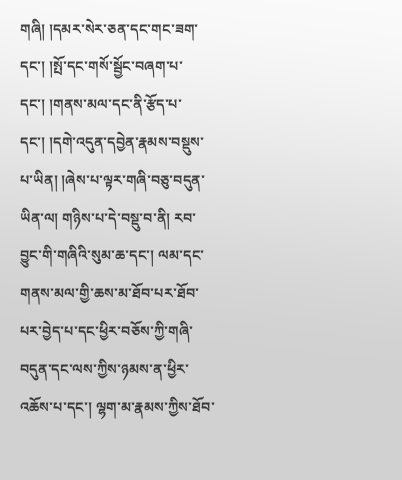གཞི། །དམར་སེར་ཅན་དང་གང་ཟག་དང་། །སྤོ་དང་གསོ་སྦྱོང་བཞག་པ་དང་། །གནས་མལ་དང་ནི་རྩོད་པ་དང་། །དགེ་འདུན་དབྱེན་རྣམས་བསྡུས་པ་ཡིན། །ཞེས་པ་ལྟར་གཞི་བཅུ་བདུན་ཡིན་ལ། གཉིས་པ་དེ་བསྡུ་བ་ནི། རབ་བྱུང་གི་གཞིའི་སུམ་ཆ་དང་། ལམ་དང་གནས་མལ་གྱི་ཆས་མ་ཐོབ་པར་ཐོབ་པར་བྱེད་པ་དང་ཕྱིར་བཅོས་ཀྱི་གཞི་བདུན་དང་ལས་ཀྱིས་ཉམས་ན་ཕྱིར་འཆོས་པ་དང་། ལྷག་མ་རྣམས་ཀྱིས་ཐོབ་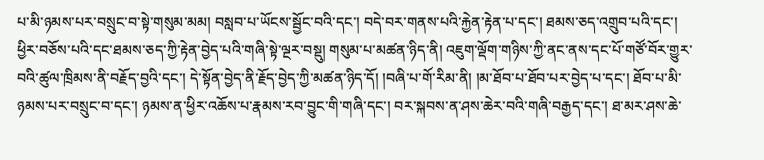པ་མི་ཉམས་པར་བསྲུང་བ་སྟེ་གསུམ་མམ། བསླབ་པ་ཡོངས་སྦྱོང་བའི་དང་། བདེ་བར་གནས་པའི་རྐྱེན་རྟེན་པ་དང་། ཐམས་ཅད་འགྲུབ་པའི་དང་། ཕྱིར་བཅོས་པའི་དང་ཐམས་ཅད་ཀྱི་རྟེན་བྱེད་པའི་གཞི་སྟེ་ལྔར་བསྡུ། གསུམ་པ་མཚན་ཉིད་ནི། འཇུག་ལྡོག་གཉིས་ཀྱི་ནང་ནས་དང་པོ་གཙོ་བོར་གྱུར་བའི་ཚུལ་ཁྲིམས་ནི་བརྗོད་བྱའི་དང་། དེ་སྟོན་བྱེད་ནི་རྗོད་བྱེད་ཀྱི་མཚན་ཉིད་དོ། །བཞི་པ་གོ་རིམ་ནི། །མ་ཐོབ་པ་ཐོབ་པར་བྱེད་པ་དང་། ཐོབ་པ་མི་ཉམས་པར་བསྲུང་བ་དང་། ཉམས་ན་ཕྱིར་འཆོས་པ་རྣམས་རབ་བྱུང་གི་གཞི་དང་། བར་སྐབས་ན་ཤས་ཆེར་བའི་གཞི་བརྒྱད་དང་། ཐ་མར་ཤས་ཆེ་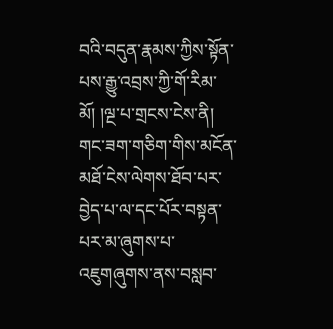བའི་བདུན་རྣམས་ཀྱིས་སྟོན་པས་རྒྱུ་འབྲས་ཀྱི་གོ་རིམ་མོ། །ལྔ་པ་གྲངས་ངེས་ནི། གང་ཟག་གཅིག་གིས་མངོན་མཐོ་ངེས་ལེགས་ཐོབ་པར་བྱེད་པ་ལ་དང་པོར་བསྟན་པར་མ་ཞུགས་པ་འཇུགཞུགས་ནས་བསླབ་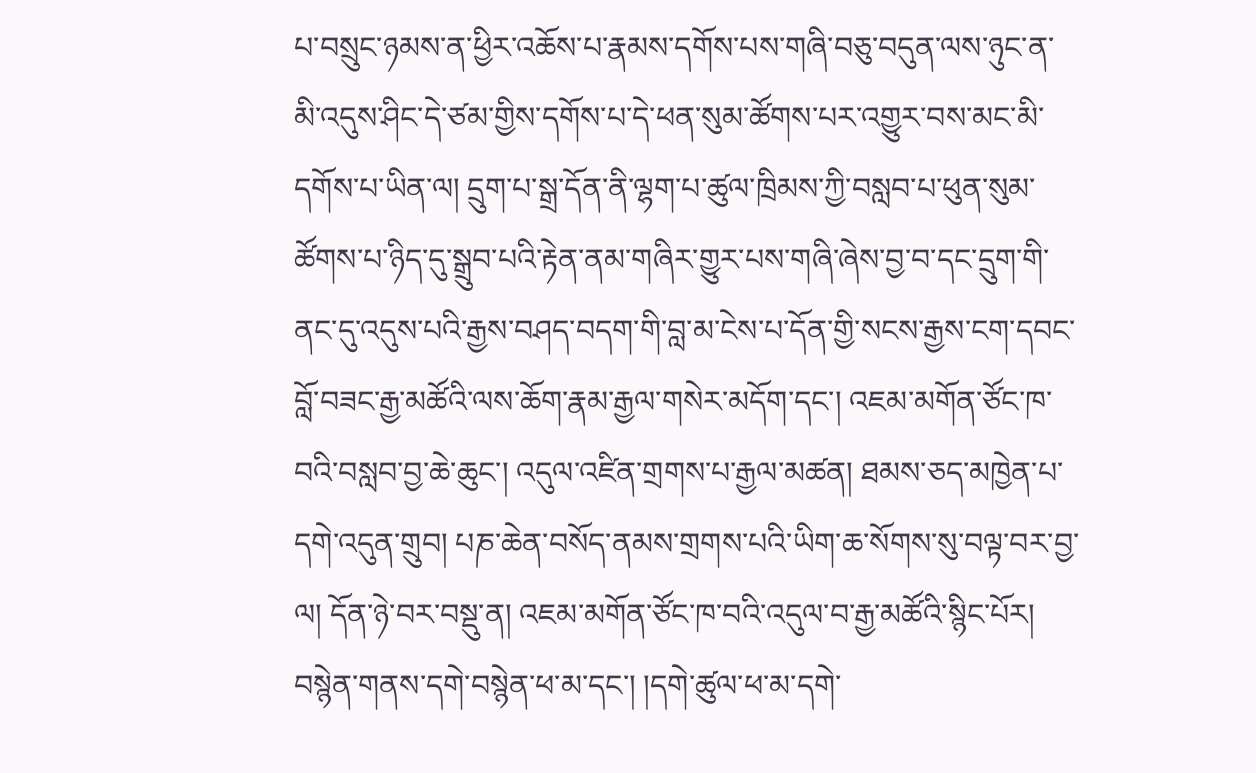པ་བསྲུང་ཉམས་ན་ཕྱིར་འཆོས་པ་རྣམས་དགོས་པས་གཞི་བཅུ་བདུན་ལས་ཉུང་ན་མི་འདུས་ཤིང་དེ་ཙམ་གྱིས་དགོས་པ་དེ་ཕན་སུམ་ཚོགས་པར་འགྱུར་བས་མང་མི་དགོས་པ་ཡིན་ལ། དྲུག་པ་སྒྲ་དོན་ནི་ལྷག་པ་ཚུལ་ཁྲིམས་ཀྱི་བསླབ་པ་ཕུན་སུམ་ཚོགས་པ་ཉིད་དུ་སྒྲུབ་པའི་རྟེན་ནམ་གཞིར་གྱུར་པས་གཞི་ཞེས་བྱ་བ་དང་དྲུག་གི་ནང་དུ་འདུས་པའི་རྒྱས་བཤད་བདག་གི་བླ་མ་ངེས་པ་དོན་གྱི་སངས་རྒྱས་ངག་དབང་བློ་བཟང་རྒྱ་མཚོའི་ལས་ཆོག་རྣམ་རྒྱལ་གསེར་མདོག་དང་། འཇམ་མགོན་ཙོང་ཁ་བའི་བསླབ་བྱ་ཆེ་ཆུང་། འདུལ་འཛིན་གྲགས་པ་རྒྱལ་མཚན། ཐམས་ཅད་མཁྱེན་པ་དགེ་འདུན་གྲུབ། པཎ་ཆེན་བསོད་ནམས་གྲགས་པའི་ཡིག་ཆ་སོགས་སུ་བལྟ་བར་བྱ་ལ། དོན་ཉེ་བར་བསྡུ་ན། འཇམ་མགོན་ཙོང་ཁ་བའི་འདུལ་བ་རྒྱ་མཚོའི་སྙིང་པོར། བསྙེན་གནས་དགེ་བསྙེན་ཕ་མ་དང་། །དགེ་ཚུལ་ཕ་མ་དགེ་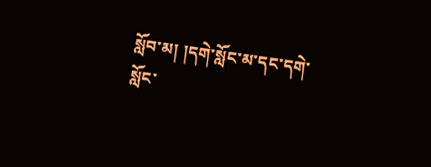སློབ་མ། །དགེ་སློང་མ་དང་དགེ་སློང་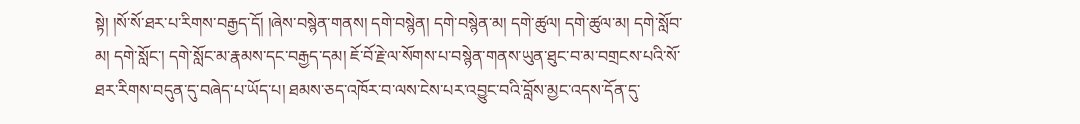སྟེ། །སོ་སོ་ཐར་པ་རིགས་བརྒྱད་དོ། །ཞེས་བསྙེན་གནས། དགེ་བསྙེན། དགེ་བསྙེན་མ། དགེ་ཚུལ། དགེ་ཚུལ་མ། དགེ་སློབ་མ། དགེ་སློང་། དགེ་སློང་མ་རྣམས་དང་བརྒྱད་དམ། ཇོ་བོ་རྗེ་ལ་སོགས་པ་བསྙེན་གནས་ཡུན་ཐུང་བ་མ་བགྲངས་པའི་སོ་ཐར་རིགས་བདུན་དུ་བཞེད་པ་ཡོད་པ། ཐམས་ཅད་འཁོར་བ་ལས་ངེས་པར་འབྱུང་བའི་བློས་མྱང་འདས་དོན་དུ་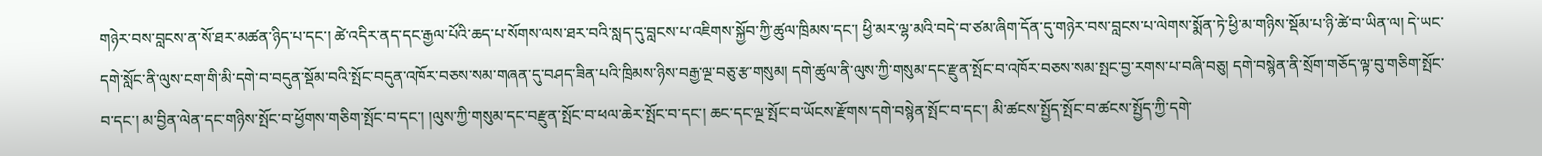གཉེར་བས་བླངས་ན་སོ་ཐར་མཚན་ཉིད་པ་དང་། ཚེ་འདིར་ནད་དང་རྒྱལ་པོའི་ཆད་པ་སོགས་ལས་ཐར་བའི་སླད་དུ་བླངས་པ་འཇིགས་སྐྱོབ་ཀྱི་ཚུལ་ཁྲིམས་དང་། ཕྱི་མར་ལྷ་མའི་བདེ་བ་ཙམ་ཞིག་དོན་དུ་གཉེར་བས་བླངས་པ་ལེགས་སྨོན་ཏེ་ཕྱི་མ་གཉིས་སྡོམ་པ་ཉི་ཚེ་བ་ཡིན་ལ། དེ་ཡང་དགེ་སློང་ནི་ལུས་ངག་གི་མི་དགེ་བ་བདུན་སྡོམ་བའི་སྤོང་བདུན་འཁོར་བཅས་སམ་གཞན་དུ་བཤད་ཟིན་པའི་ཁྲིམས་ཉིས་བརྒྱ་ལྔ་བཅུ་རྩ་གསུམ། དགེ་ཚུལ་ནི་ལུས་ཀྱི་གསུམ་དང་རྫུན་སྤོང་བ་འཁོར་བཅས་སམ་སྤང་བྱ་རགས་པ་བཞི་བཅུ། དགེ་བསྙེན་ནི་སྲོག་གཅོད་ལྟ་བུ་གཅིག་སྤོང་བ་དང་། མ་བྱིན་ལེན་དང་གཉིས་སྤོང་བ་ཕྱོགས་གཅིག་སྤོང་བ་དང་། །ལུས་ཀྱི་གསུམ་དང་བརྫུན་སྤོང་བ་ཕལ་ཆེར་སྤོང་བ་དང་། ཆང་དང་ལྔ་སྤོང་བ་ཡོངས་རྫོགས་དགེ་བསྙེན་སྤོང་བ་དང་། མི་ཚངས་སྤྱོད་སྤོང་བ་ཚངས་སྤྱོད་ཀྱི་དགེ་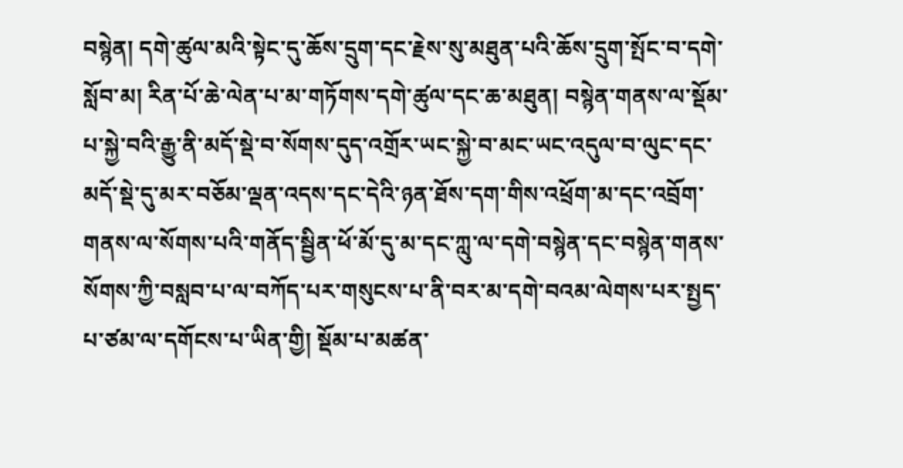བསྙེན། དགེ་ཚུལ་མའི་སྟེང་དུ་ཆོས་དྲུག་དང་རྗེས་སུ་མཐུན་པའི་ཆོས་དྲུག་སྤོང་བ་དགེ་སློབ་མ། རིན་པོ་ཆེ་ལེན་པ་མ་གཏོགས་དགེ་ཚུལ་དང་ཆ་མཐུན། བསྙེན་གནས་ལ་སྡོམ་པ་སྐྱེ་བའི་རྒྱུ་ནི་མདོ་སྡེ་བ་སོགས་དུད་འགྲོར་ཡང་སྐྱེ་བ་མང་ཡང་འདུལ་བ་ལུང་དང་མདོ་སྡེ་དུ་མར་བཅོམ་ལྡན་འདས་དང་དེའི་ཉན་ཐོས་དག་གིས་འཕྲོག་མ་དང་འབྲོག་གནས་ལ་སོགས་པའི་གནོད་སྦྱིན་ཕོ་མོ་དུ་མ་དང་ཀླུ་ལ་དགེ་བསྙེན་དང་བསྙེན་གནས་སོགས་ཀྱི་བསླབ་པ་ལ་བཀོད་པར་གསུངས་པ་ནི་བར་མ་དགེ་བའམ་ལེགས་པར་སྤྱད་པ་ཙམ་ལ་དགོངས་པ་ཡིན་གྱི། སྡོམ་པ་མཚན་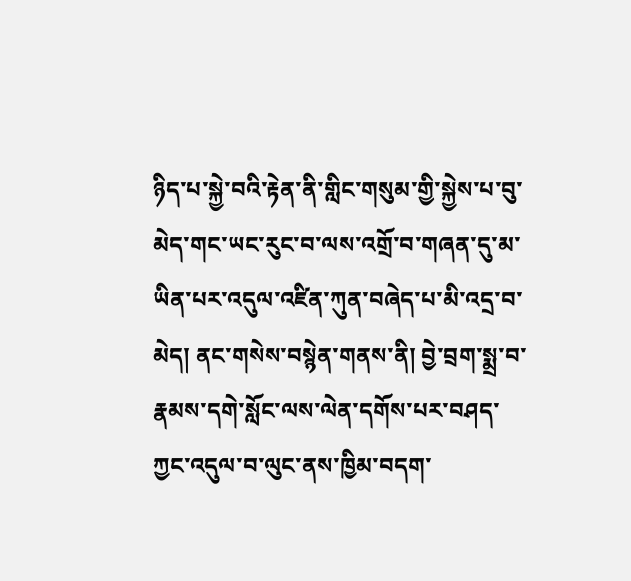ཉིད་པ་སྐྱེ་བའི་རྟེན་ནི་གླིང་གསུམ་གྱི་སྐྱེས་པ་བུ་མེད་གང་ཡང་རུང་བ་ལས་འགྲོ་བ་གཞན་དུ་མ་ཡིན་པར་འདུལ་འཛིན་ཀུན་བཞེད་པ་མི་འདྲ་བ་མེད། ནང་གསེས་བསྙེན་གནས་ནི། བྱེ་བྲག་སྨྲ་བ་རྣམས་དགེ་སློང་ལས་ལེན་དགོས་པར་བཤད་ཀྱང་འདུལ་བ་ལུང་ནས་ཁྱིམ་བདག་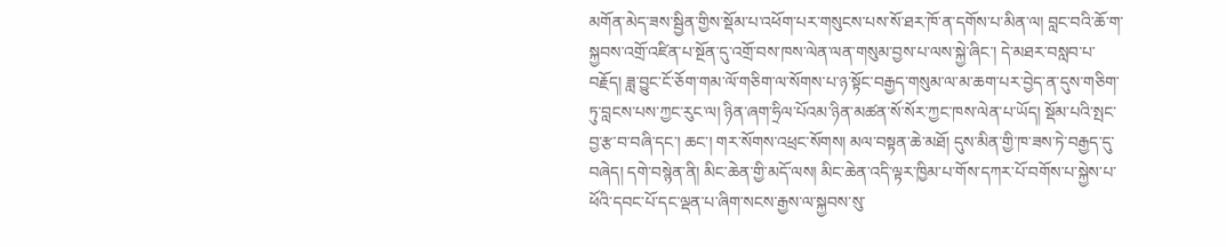མགོན་མེད་ཟས་སྦྱིན་གྱིས་སྡོམ་པ་འཕོག་པར་གསུངས་པས་སོ་ཐར་ཁོ་ན་དགོས་པ་མིན་ལ། བླང་བའི་ཆོ་ག་སྐྱབས་འགྲོ་འཛིན་པ་སྔོན་དུ་འགྲོ་བས་ཁས་ལེན་ལན་གསུམ་བྱས་པ་ལས་སྐྱེ་ཞིང་། དེ་མཐར་བསླབ་པ་བརྗོད། ཟླ་བྱུང་ངོ་ཅོག་གམ་ལོ་གཅིག་ལ་སོགས་པ་ཉ་སྟོང་བརྒྱད་གསུམ་ལ་མ་ཆག་པར་བྱེད་ན་དུས་གཅིག་ཏུ་བླངས་པས་ཀྱང་རུང་ལ། ཉིན་ཞག་ཧྲིལ་པོའམ་ཉིན་མཚན་སོ་སོར་ཀྱང་ཁས་ལེན་པ་ཡོད། སྡོམ་པའི་སྤང་བྱ་རྩ་བ་བཞི་དང་། ཆང་། གར་སོགས་འཕྲང་སོགས། མལ་བསྟན་ཆེ་མཐོ། དུས་མིན་གྱི་ཁ་ཟས་ཏེ་བརྒྱད་དུ་བཞེད། དགེ་བསྙེན་ནི། མིང་ཆེན་གྱི་མདོ་ལས། མིང་ཆེན་འདི་ལྟར་ཁྱིམ་པ་གོས་དཀར་པོ་བགོས་པ་སྐྱེས་པ་ཕོའི་དབང་པོ་དང་ལྡན་པ་ཞིག་སངས་རྒྱས་ལ་སྐྱབས་སུ་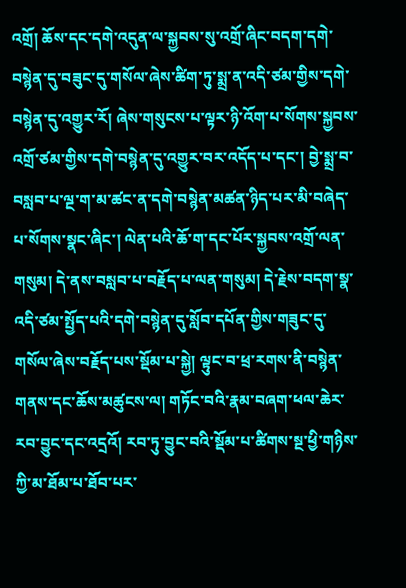འགྲོ། ཆོས་དང་དགེ་འདུན་ལ་སྐྱབས་སུ་འགྲོ་ཞིང་བདག་དགེ་བསྙེན་དུ་བཟུང་དུ་གསོལ་ཞེས་ཚིག་ཏུ་སྨྲ་ན་འདི་ཙམ་གྱིས་དགེ་བསྙེན་དུ་འགྱུར་རོ། ཞེས་གསུངས་པ་ལྟར་ཉི་འོག་པ་སོགས་སྐྱབས་འགྲོ་ཙམ་གྱིས་དགེ་བསྙེན་དུ་འགྱུར་བར་འདོད་པ་དང་། བྱེ་སྨྲ་བ་བསླབ་པ་ལྔ་ག་མ་ཚང་ན་དགེ་བསྙེན་མཚན་ཉིད་པར་མི་བཞེད་པ་སོགས་སྣང་ཞིང་། ལེན་པའི་ཆོ་ག་དང་པོར་སྐྱབས་འགྲོ་ལན་གསུམ། དེ་ནས་བསླབ་པ་བརྗོད་པ་ལན་གསུམ། དེ་རྗེས་བདག་སྣ་འདི་ཙམ་སྤྱོད་པའི་དགེ་བསྙེན་དུ་སློབ་དཔོན་གྱིས་གཟུང་དུ་གསོལ་ཞེས་བརྗོད་པས་སྡོམ་པ་སྐྱེ། ལྟུང་བ་ཕྲ་རགས་ནི་བསྙེན་གནས་དང་ཆོས་མཚུངས་ལ། གཏོང་བའི་རྣམ་བཞག་ཕལ་ཆེར་རབ་བྱུང་དང་འདྲའོ། རབ་ཏུ་བྱུང་བའི་སྡོམ་པ་ཚིགས་སྔ་ཕྱི་གཉིས་ཀྱི་མ་ཐོམ་པ་ཐོབ་པར་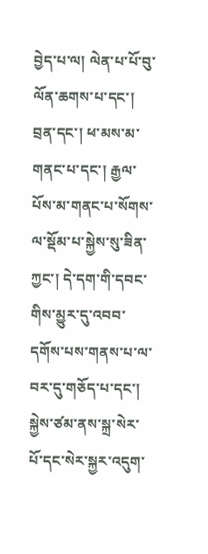བྱེད་པ་ལ། ལེན་པ་པོ་བུ་ལོན་ཆགས་པ་དང་། བྲན་དང་། ཕ་མས་མ་གནང་པ་དང་། རྒྱལ་པོས་མ་གནང་པ་སོགས་ལ་སྡོམ་པ་སྐྱེས་སུ་ཟིན་ཀྱང་། དེ་དག་གི་དབང་གིས་མྱུར་དུ་འབབ་དགོས་པས་གནས་པ་ལ་བར་དུ་གཅོད་པ་དང་། སྐྱེས་ཙམ་ནས་སྐྲ་སེར་པོ་དང་སེར་སྐྱར་འདུག་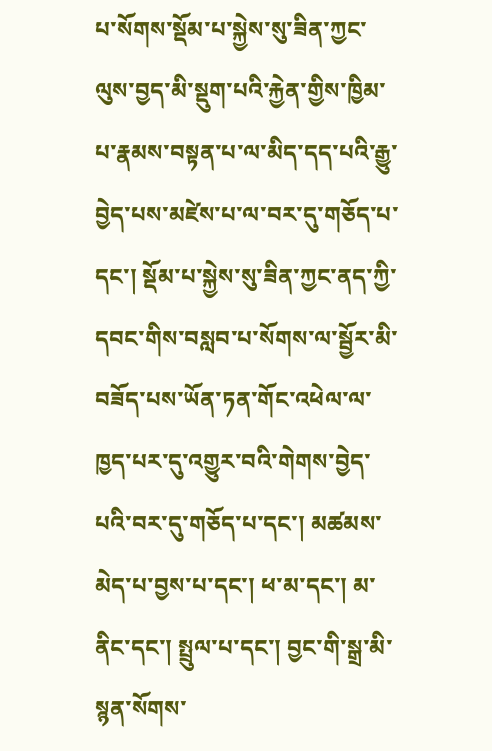པ་སོགས་སྡོམ་པ་སྐྱེས་སུ་ཟིན་ཀྱང་ལུས་བྱད་མི་སྡུག་པའི་རྐྱེན་གྱིས་ཁྱིམ་པ་རྣམས་བསྟན་པ་ལ་མིད་དད་པའི་རྒྱུ་བྱེད་པས་མཛེས་པ་ལ་བར་དུ་གཅོད་པ་དང་། སྡོམ་པ་སྐྱེས་སུ་ཟིན་ཀྱང་ནད་ཀྱི་དབང་གིས་བསླབ་པ་སོགས་ལ་སྦྱོར་མི་བཟོད་པས་ཡོན་ཏན་གོང་འཕེལ་ལ་ཁྱད་པར་དུ་འགྱུར་བའི་གེགས་བྱེད་པའི་བར་དུ་གཅོད་པ་དང་། མཚམས་མེད་པ་བྱས་པ་དང་། ཕ་མ་དང་། མ་ནིང་དང་། སྤྲུལ་པ་དང་། བྱང་གི་སྒྲ་མི་སྙན་སོགས་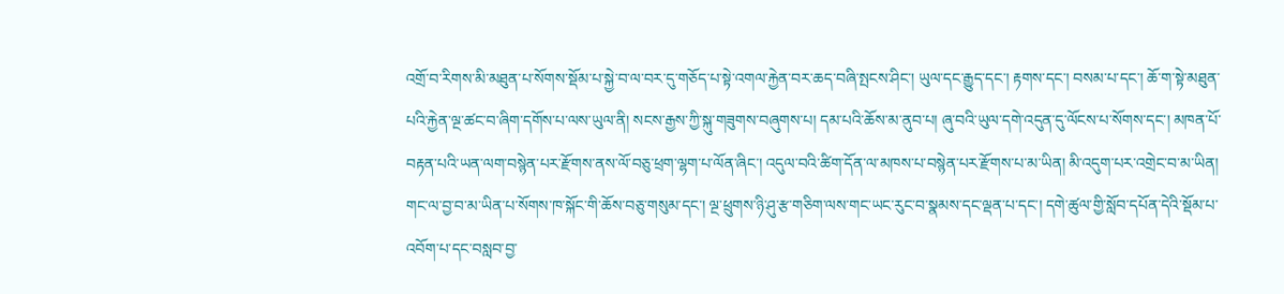འགྲོ་བ་རིགས་མི་མཐུན་པ་སོགས་སྡོམ་པ་སྐྱེ་བ་ལ་བར་དུ་གཅོད་པ་སྟེ་འགལ་རྐྱེན་བར་ཆད་བཞི་སྤངས་ཤིང་། ཡུལ་དང་རྒྱུད་དང་། རྟགས་དང་། བསམ་པ་དང་། ཆོ་ག་སྟེ་མཐུན་པའི་རྐྱེན་ལྔ་ཚང་བ་ཞིག་དགོས་པ་ལས་ཡུལ་ནི། སངས་རྒྱས་ཀྱི་སྐུ་གཟུགས་བཞུགས་པ། དམ་པའི་ཆོས་མ་ནུབ་པ། ཞུ་བའི་ཡུལ་དགེ་འདུན་དུ་ལོངས་པ་སོགས་དང་། མཁན་པོ་བརྟན་པའི་ཡན་ལག་བསྙེན་པར་རྫོགས་ནས་ལོ་བཅུ་ཕྲག་ལྷག་པ་ལོན་ཞིང་། འདུལ་བའི་ཚིག་དོན་ལ་མཁས་པ་བསྙེན་པར་རྫོགས་པ་མ་ཡིན། མི་འདུག་པར་འགྲེང་བ་མ་ཡིན། གང་ལ་བྱ་བ་མ་ཡིན་པ་སོགས་ཁ་སྐོང་གི་ཆོས་བཅུ་གསུམ་དང་། ལྔ་ཕྲུགས་ཉི་ཤུ་རྩ་གཅིག་ལས་གང་ཡང་རུང་བ་སྣམས་དང་ལྡན་པ་དང་། དགེ་ཚུལ་གྱི་སློབ་དཔོན་དེའི་སྡོམ་པ་འབོག་པ་དང་བསླབ་བྱ་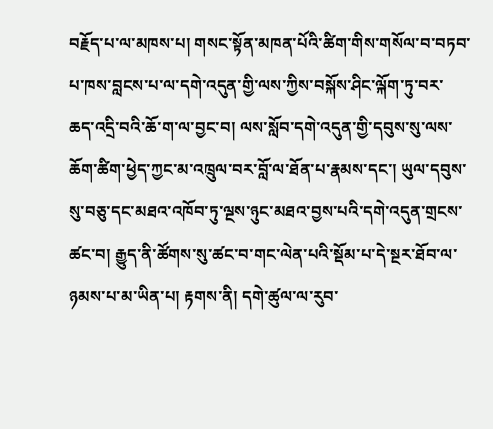བརྗོད་པ་ལ་མཁས་པ། གསང་སྟོན་མཁན་པོའི་ཚིག་གིས་གསོལ་བ་བཏབ་པ་ཁས་བླངས་པ་ལ་དགེ་འདུན་གྱི་ལས་ཀྱིས་བསྐོས་ཤིང་ལྐོག་ཏུ་བར་ཆད་འདྲི་བའི་ཆོ་ག་ལ་བྱང་བ། ལས་སློབ་དགེ་འདུན་གྱི་དབུས་སུ་ལས་ཆོག་ཚིག་ཕྱེད་ཀྱང་མ་འཁྲུལ་བར་བློ་ལ་ཐོན་པ་རྣམས་དང་། ཡུལ་དབུས་སུ་བཅུ་དང་མཐའ་འཁོབ་ཏུ་ལྔས་ཉུང་མཐའ་བྱས་པའི་དགེ་འདུན་གྲངས་ཚང་བ། རྒྱུད་ནི་ཚོགས་སུ་ཚང་བ་གང་ལེན་པའི་སྡོམ་པ་དེ་སྔར་ཐོབ་ལ་ཉམས་པ་མ་ཡིན་པ། རྟགས་ནི། དགེ་ཚུལ་ལ་རུབ་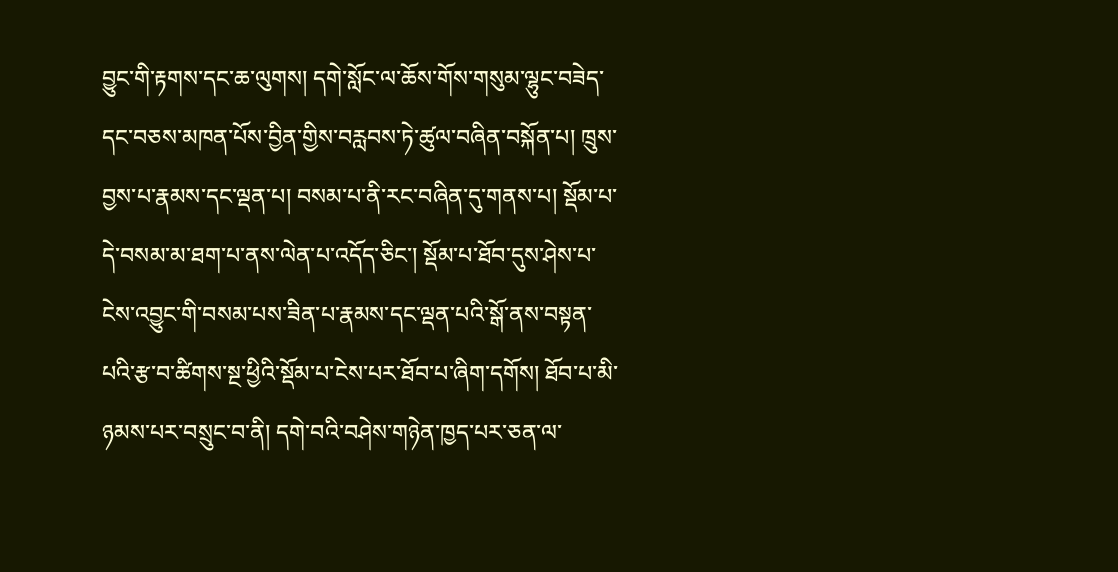བྱུང་གི་རྟགས་དང་ཆ་ལུགས། དགེ་སློང་ལ་ཆོས་གོས་གསུམ་ལྷུང་བཟེད་དང་བཅས་མཁན་པོས་བྱིན་གྱིས་བརླབས་ཏེ་ཚུལ་བཞིན་བསྐོན་པ། ཁྲུས་བྱས་པ་རྣམས་དང་ལྡན་པ། བསམ་པ་ནི་རང་བཞིན་དུ་གནས་པ། སྡོམ་པ་དེ་བསམ་མ་ཐག་པ་ནས་ལེན་པ་འདོད་ཅིང་། སྡོམ་པ་ཐོབ་དུས་ཤེས་པ་ངེས་འབྱུང་གི་བསམ་པས་ཟིན་པ་རྣམས་དང་ལྡན་པའི་སྒོ་ནས་བསྟན་པའི་རྩ་བ་ཚིགས་སྔ་ཕྱིའི་སྡོམ་པ་ངེས་པར་ཐོབ་པ་ཞིག་དགོས། ཐོབ་པ་མི་ཉམས་པར་བསྲུང་བ་ནི། དགེ་བའི་བཤེས་གཉེན་ཁྱད་པར་ཅན་ལ་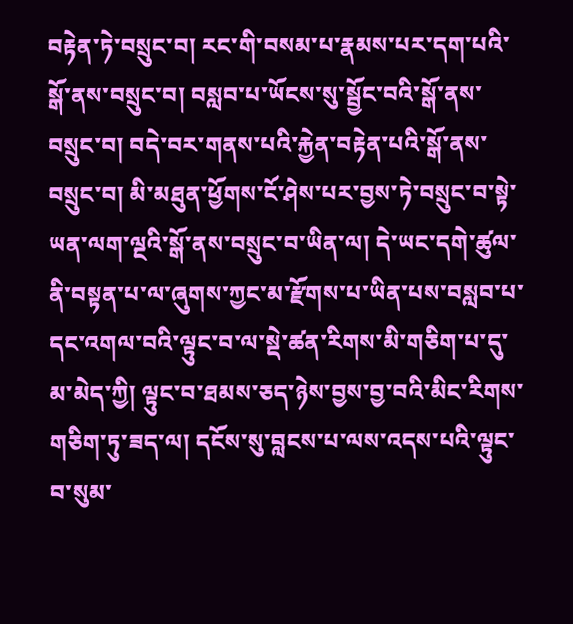བརྟེན་ཏེ་བསྲུང་བ། རང་གི་བསམ་པ་རྣམས་པར་དག་པའི་སྒོ་ནས་བསྲུང་བ། བསླབ་པ་ཡོངས་སུ་སྦྱོང་བའི་སྒོ་ནས་བསྲུང་བ། བདེ་བར་གནས་པའི་རྐྱེན་བརྟེན་པའི་སྒོ་ནས་བསྲུང་བ། མི་མཐུན་ཕྱོགས་ངོ་ཤེས་པར་བྱས་ཏེ་བསྲུང་བ་སྟེ་ཡན་ལག་ལྔའི་སྒོ་ནས་བསྲུང་བ་ཡིན་ལ། དེ་ཡང་དགེ་ཚུལ་ནི་བསྟན་པ་ལ་ཞུགས་ཀྱང་མ་རྫོགས་པ་ཡིན་པས་བསླབ་པ་དང་འགལ་བའི་ལྟུང་བ་ལ་སྡེ་ཚན་རིགས་མི་གཅིག་པ་དུ་མ་མེད་ཀྱི། ལྟུང་བ་ཐམས་ཅད་ཉེས་བྱས་བྱ་བའི་མིང་རིགས་གཅིག་ཏུ་ཟད་ལ། དངོས་སུ་བླངས་པ་ལས་འདས་པའི་ལྟུང་བ་སུམ་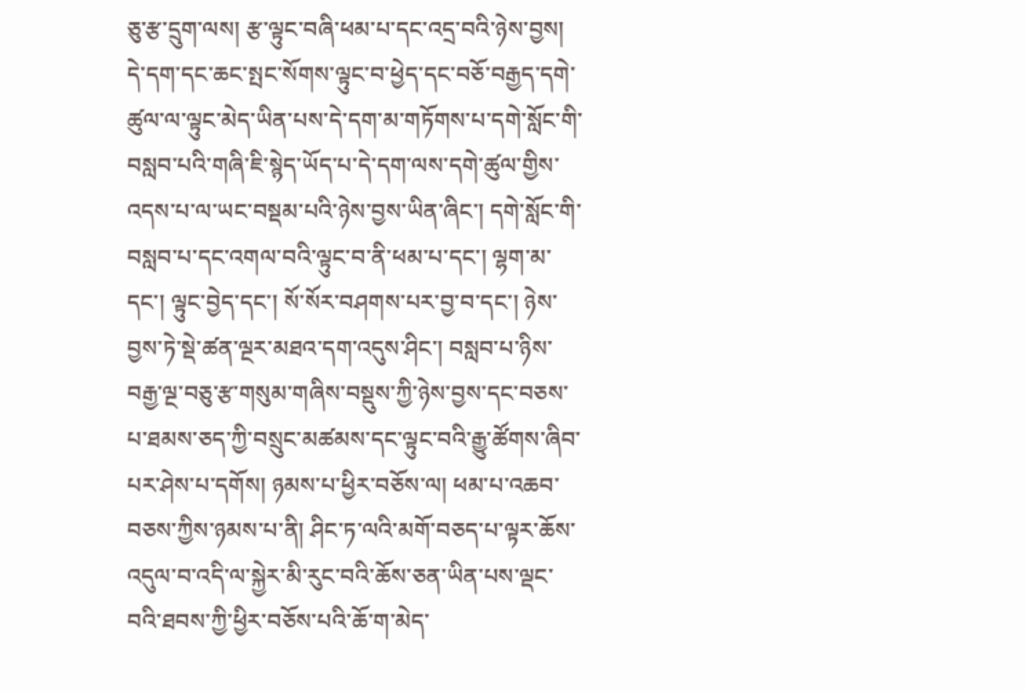ཅུ་རྩ་དྲུག་ལས། རྩ་ལྟུང་བཞི་ཕམ་པ་དང་འདྲ་བའི་ཉེས་བྱས། དེ་དག་དང་ཆང་སྤང་སོགས་ལྟུང་བ་ཕྱེད་དང་བཅོ་བརྒྱད་དགེ་ཚུལ་ལ་ལྟུང་མེད་ཡིན་པས་དེ་དག་མ་གཏོགས་པ་དགེ་སློང་གི་བསླབ་པའི་གཞི་ཇི་སྙེད་ཡོད་པ་དེ་དག་ལས་དགེ་ཚུལ་གྱིས་འདས་པ་ལ་ཡང་བསྡམ་པའི་ཉེས་བྱས་ཡིན་ཞིང་། དགེ་སློང་གི་བསླབ་པ་དང་འགལ་བའི་ལྟུང་བ་ནི་ཕམ་པ་དང་། ལྷག་མ་དང་། ལྟུང་བྱེད་དང་། སོ་སོར་བཤགས་པར་བྱ་བ་དང་། ཉེས་བྱས་ཏེ་སྡེ་ཚན་ལྔར་མཐའ་དག་འདུས་ཤིང་། བསླབ་པ་ཉིས་བརྒྱ་ལྔ་བཅུ་རྩ་གསུམ་གཞིས་བསྡུས་ཀྱི་ཉེས་བྱས་དང་བཅས་པ་ཐམས་ཅད་ཀྱི་བསྲུང་མཚམས་དང་ལྟུང་བའི་རྒྱུ་ཚོགས་ཞིབ་པར་ཤེས་པ་དགོས། ཉམས་པ་ཕྱིར་བཅོས་ལ། ཕམ་པ་འཆབ་བཅས་ཀྱིས་ཉམས་པ་ནི། ཤིང་ཏ་ལའི་མགོ་བཅད་པ་ལྟར་ཆོས་འདུལ་བ་འདི་ལ་སྐྱེར་མི་རུང་བའི་ཆོས་ཅན་ཡིན་པས་ལྡང་བའི་ཐབས་ཀྱི་ཕྱིར་བཅོས་པའི་ཆོ་ག་མེད་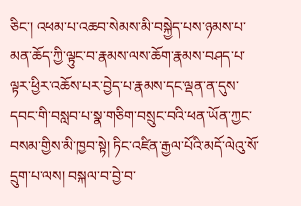ཅིང་། འཕམ་པ་འཆབ་སེམས་མི་བསྐྱེད་པས་ཉམས་པ་མན་ཆོད་ཀྱི་ལྟུང་བ་རྣམས་ལས་ཆོག་རྣམས་བཤད་པ་ལྟར་ཕྱིར་འཆོས་པར་བྱེད་པ་རྣམས་དང་ལྡན་ན་དུས་དབང་གི་བསླབ་པ་སྣ་གཅིག་བསྲུང་བའི་ཕན་ཡོན་ཀྱང་བསམ་གྱིས་མི་ཁྱབ་སྟེ། ཏིང་འཛིན་རྒྱལ་པོའི་མདོ་ལེའུ་སོ་དྲུག་པ་ལས། བསྐལ་བ་བྱེ་བ་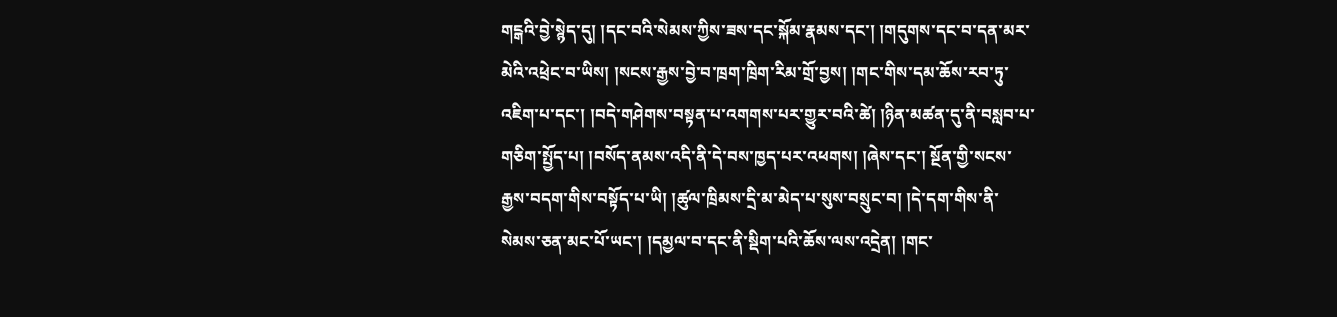གངྒའི་བྱེ་སྙེད་དུ། །དང་བའི་སེམས་ཀྱིས་ཟས་དང་སྐོམ་རྣམས་དང་། །གདུགས་དང་བ་དན་མར་མེའི་འཕྲེང་བ་ཡིས། །སངས་རྒྱས་བྱེ་བ་ཁྲག་ཁྲིག་རིམ་གྲོ་བྱས། །གང་གིས་དམ་ཆོས་རབ་ཏུ་འཇིག་པ་དང་། །བདེ་གཤེགས་བསྟན་པ་འགགས་པར་གྱུར་བའི་ཚེ། །ཉིན་མཚན་དུ་ནི་བསླབ་པ་གཅིག་སྤྱོད་པ། །བསོད་ནམས་འདི་ནི་དེ་བས་ཁྱད་པར་འཕགས། །ཞེས་དང་། སྔོན་གྱི་སངས་རྒྱས་བདག་གིས་བསྟོད་པ་ཡི། །ཚུལ་ཁྲིམས་དྲི་མ་མེད་པ་སུས་བསྲུང་བ། །དེ་དག་གིས་ནི་སེམས་ཅན་མང་པོ་ཡང་། །དམྱལ་བ་དང་ནི་སྡིག་པའི་ཆོས་ལས་འདྲེན། །གང་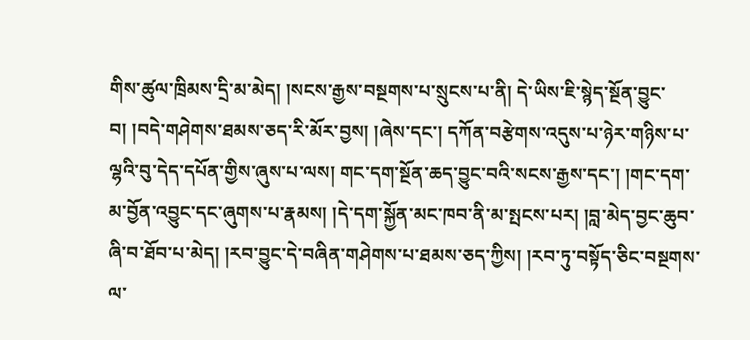གིས་ཚུལ་ཁྲིམས་དྲི་མ་མེད། །སངས་རྒྱས་བསྔགས་པ་སྲུངས་པ་ནི། དེ་ཡིས་ཇི་སྙེད་སྔོན་བྱུང་བ། །བདེ་གཤེགས་ཐམས་ཅད་རི་མོར་བྱས། །ཞེས་དང་། དཀོན་བརྩེགས་འདུས་པ་ཉེར་གཉིས་པ་ལྷའི་བུ་དེད་དཔོན་གྱིས་ཞུས་པ་ལས། གང་དག་སྔོན་ཆད་བྱུང་བའི་སངས་རྒྱས་དང་། །གང་དག་མ་བྱོན་འབྱུང་དང་ཞུགས་པ་རྣམས། །དེ་དག་སྐྱོན་མང་ཁབ་ནི་མ་སྤངས་པར། །བླ་མེད་བྱང་ཆུབ་ཞི་བ་ཐོབ་པ་མེད། །རབ་བྱུང་དེ་བཞིན་གཤེགས་པ་ཐམས་ཅད་ཀྱིས། །རབ་ཏུ་བསྟོད་ཅིང་བསྔགས་ལ་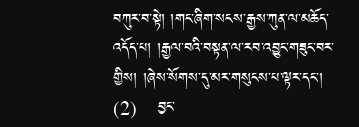བཀུར་བ་སྟེ། །གང་ཞིག་སངས་རྒྱས་ཀུན་ལ་མཆོད་འདོད་པ། །རྒྱལ་བའི་བསྟན་ལ་རབ་འབྱུང་གཟུང་བར་གྱིས། །ཞེས་སོགས་དུ་མར་གསུངས་པ་ལྟར་དང་།
(2)    བྱང་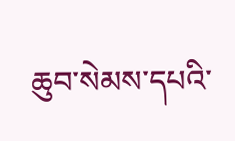ཆུབ་སེམས་དཔའི་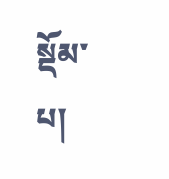སྡོམ་པ།